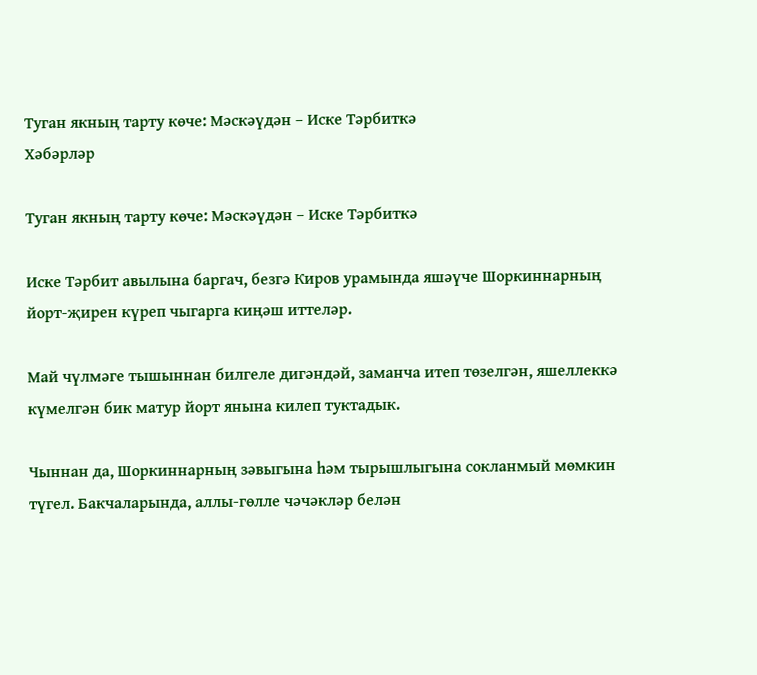Туган якның тарту көче: Мәскәүдән – Иске Тәрбиткә
Хәбәрләр

Туган якның тарту көче: Мәскәүдән – Иске Тәрбиткә

Иске Тәрбит авылына баргач, безгә Киров урамында яшәүче Шоркиннарның йорт-җирен күреп чыгарга киңәш иттеләр.

Май чүлмәге тышыннан билгеле дигәндәй, заманча итеп төзелгән, яшеллеккә күмелгән бик матур йорт янына килеп туктадык.

Чыннан да, Шоркиннарның зәвыгына һәм тырышлыгына сокланмый мөмкин түгел. Бакчаларында, аллы-гөлле чәчәкләр белән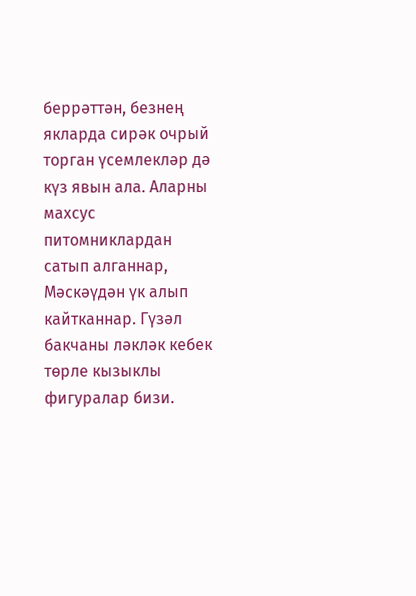беррәттән, безнең якларда сирәк очрый торган үсемлекләр дә күз явын ала. Аларны махсус питомниклардан сатып алганнар, Мәскәүдән үк алып кайтканнар. Гүзәл бакчаны ләкләк кебек төрле кызыклы фигуралар бизи.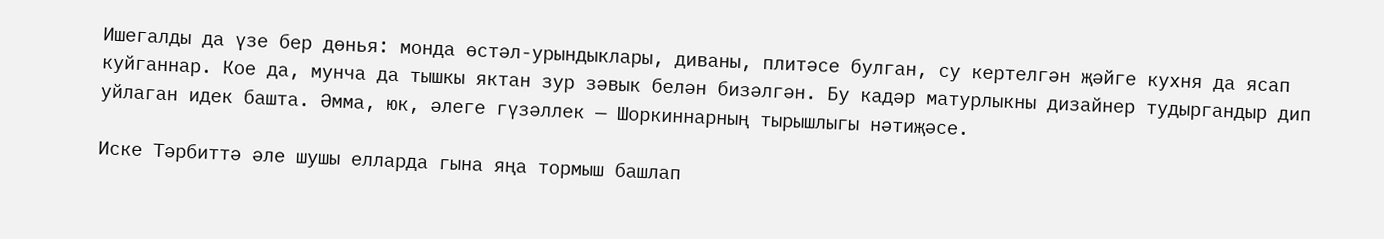Ишегалды да үзе бер дөнья: монда өстәл-урындыклары, диваны, плитәсе булган, су кертелгән җәйге кухня да ясап куйганнар. Кое да, мунча да тышкы яктан зур зәвык белән бизәлгән. Бу кадәр матурлыкны дизайнер тудыргандыр дип уйлаган идек башта. Әмма, юк, әлеге гүзәллек — Шоркиннарның тырышлыгы нәтиҗәсе.

Иске Тәрбиттә әле шушы елларда гына яңа тормыш башлап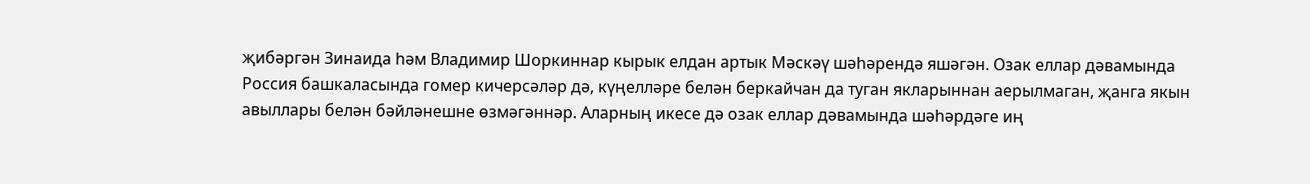җибәргән Зинаида һәм Владимир Шоркиннар кырык елдан артык Мәскәү шәһәрендә яшәгән. Озак еллар дәвамында Россия башкаласында гомер кичерсәләр дә, күңелләре белән беркайчан да туган якларыннан аерылмаган, җанга якын авыллары белән бәйләнешне өзмәгәннәр. Аларның икесе дә озак еллар дәвамында шәһәрдәге иң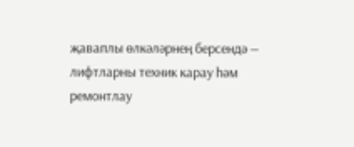җаваплы өлкәләрнең берсендә — лифтларны техник карау һәм ремонтлау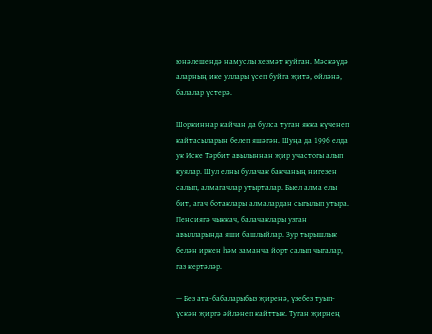юнәлешендә намуслы хезмәт куйган. Мәскәүдә аларның ике уллары үсеп буйга җитә, өйләнә, балалар үстерә.

Шоркиннар кайчан да булса туган якка күченеп кайтасыларын белеп яшәгән. Шуңа да 1996 елда ук Иске Тәрбит авылыннан җир участогы алып куялар. Шул елны булачак бакчаның нигезен салып, алмагачлар утырталар. Быел алма елы бит, агач ботаклары алмалардан сыгылып утыра. Пенсиягә чыккач, балачаклары узган авылларында яши башлыйлар. Зур тырышлык белән иркен һәм заманча йорт салып чыгалар, газ кертәләр.

— Без ата-бабаларыбыз җиренә, үзебез туып-үскән җиргә әйләнеп кайттык. Туган җирнең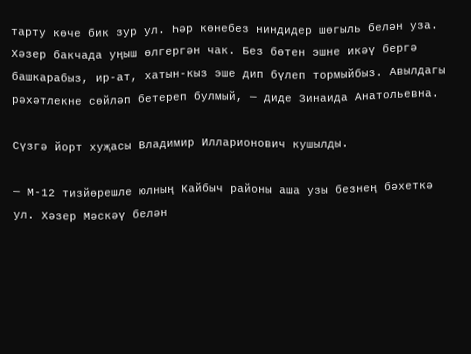тарту көче бик зур ул. Һәр көнебез ниндидер шөгыль белән уза. Хәзер бакчада уңыш өлгергән чак. Без бөтен эшне икәү бергә башкарабыз, ир-ат, хатын-кыз эше дип бүлеп тормыйбыз. Авылдагы рәхәтлекне сөйләп бетереп булмый, — диде Зинаида Анатольевна.

Сүзгә йорт хуҗасы Владимир Илларионович кушылды.

— М-12 тизйөрешле юлның Кайбыч районы аша узы безнең бәхеткә ул. Хәзер Мәскәү белән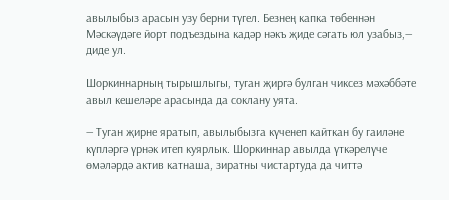авылыбыз арасын узу берни түгел. Безнең капка төбеннән Мәскәүдәге йорт подъездына кадәр нәкъ җиде сәгать юл узабыз,— диде ул.

Шоркиннарның тырышлыгы, туган җиргә булган чиксез мәхәббәте авыл кешеләре арасында да соклану уята.

— Туган җирне яратып, авылыбызга күченеп кайткан бу гаиләне күпләргә үрнәк итеп куярлык. Шоркиннар авылда үткәрелүче өмәләрдә актив катнаша, зиратны чистартуда да читтә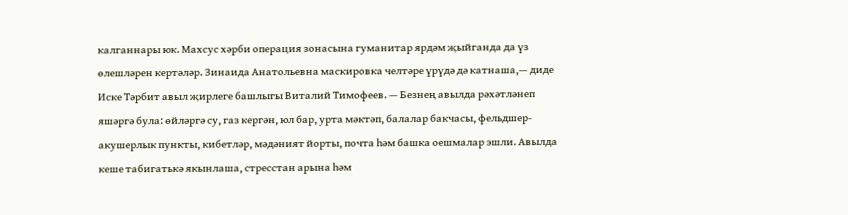калганнары юк. Махсус хәрби операция зонасына гуманитар ярдәм җыйганда да үз өлешләрен кертәләр. Зинаида Анатольевна маскировка челтәре үрүдә дә катнаша,— диде Иске Тәрбит авыл җирлеге башлыгы Виталий Тимофеев. — Безнең авылда рәхәтләнеп яшәргә була: өйләргә су, газ кергән, юл бар, урта мәктәп, балалар бакчасы, фельдшер-акушерлык пункты, кибетләр, мәдәният йорты, почта һәм башка оешмалар эшли. Авылда кеше табигатькә якынлаша, стресстан арына һәм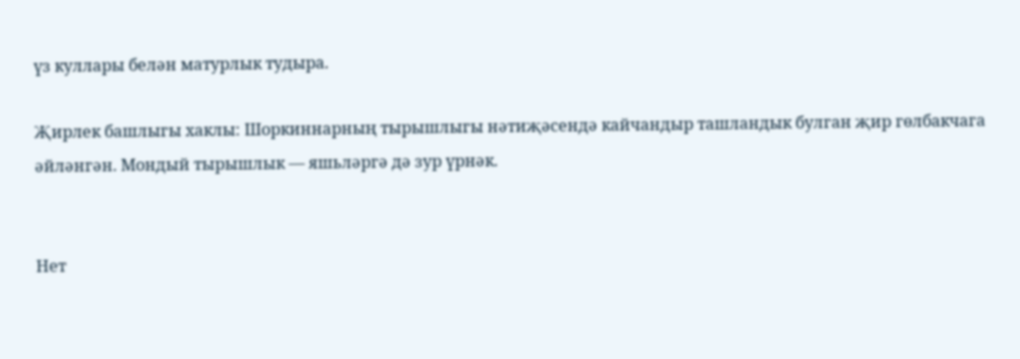үз куллары белән матурлык тудыра.

Җирлек башлыгы хаклы: Шоркиннарның тырышлыгы нәтиҗәсендә кайчандыр ташландык булган җир гөлбакчага әйләнгән. Мондый тырышлык — яшьләргә дә зур үрнәк.


Нет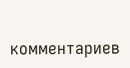комментариев